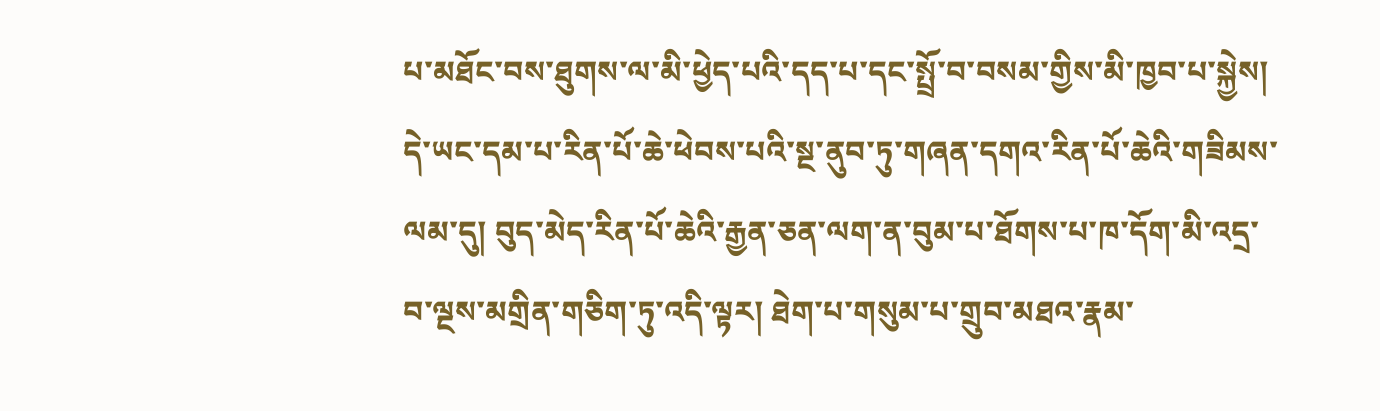པ་མཐོང་བས་ཐུགས་ལ་མི་ཕྱེད་པའི་དད་པ་དང་སྤྲོ་བ་བསམ་གྱིས་མི་ཁྱབ་པ་སྐྱེས། དེ་ཡང་དམ་པ་རིན་པོ་ཆེ་ཕེབས་པའི་སྔ་ནུབ་ཏུ་གཞན་དགའ་རིན་པོ་ཆེའི་གཟིམས་ལམ་དུ། བུད་མེད་རིན་པོ་ཆེའི་རྒྱན་ཅན་ལག་ན་བུམ་པ་ཐོགས་པ་ཁ་དོག་མི་འདྲ་བ་ལྔས་མགྲིན་གཅིག་ཏུ་འདི་ལྟར། ཐེག་པ་གསུམ་པ་གྲུབ་མཐའ་རྣམ་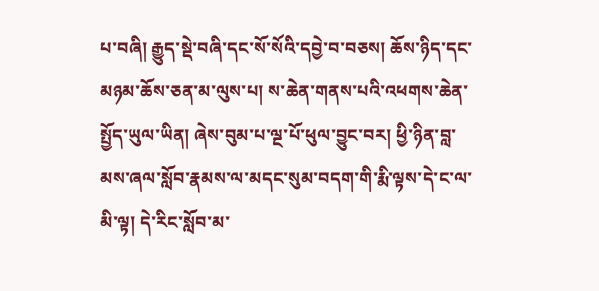པ་བཞི། རྒྱུད་སྡེ་བཞི་དང་སོ་སོའི་དབྱེ་བ་བཅས། ཆོས་ཉིད་དང་མཉམ་ཆོས་ཅན་མ་ལུས་པ། ས་ཆེན་གནས་པའི་འཕགས་ཆེན་སྤྱོད་ཡུལ་ཡིན། ཞེས་བུམ་པ་ལྔ་པོ་ཕུལ་བྱུང་བར། ཕྱི་ཉིན་བླ་མས་ཞལ་སློབ་རྣམས་ལ་མདང་སུམ་བདག་གི་རྨི་ལྟས་དེ་ང་ལ་མི་ལྟ། དེ་རིང་སློབ་མ་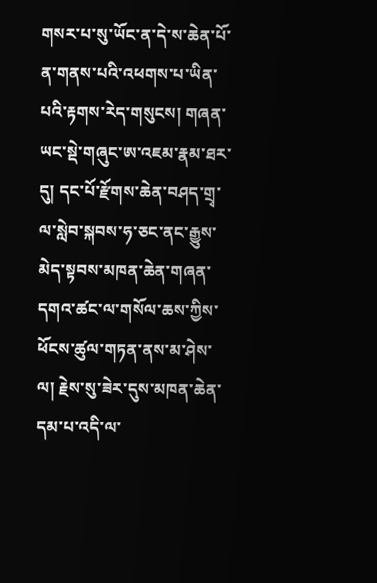གསར་པ་སུ་ཡོང་ན་དེ་ས་ཆེན་པོ་ན་གནས་པའི་འཕགས་པ་ཡིན་པའི་རྟགས་རེད་གསུངས། གཞན་ཡང་སྡེ་གཞུང་ཨ་འཇམ་རྣམ་ཐར་དུ། དང་པོ་རྫོགས་ཆེན་བཤད་གྲྭ་ལ་སླེབ་སྐབས་ཧ་ཅང་ནང་རྒྱུས་མེད་སྟབས་མཁན་ཆེན་གཞན་དགའ་ཚང་ལ་གསོལ་ཆས་ཀྱིས་ཕོངས་ཚུལ་གཏན་ནས་མ་ཤེས་ལ། རྗེས་སུ་ཟེར་དུས་མཁན་ཆེན་དམ་པ་འདི་ལ་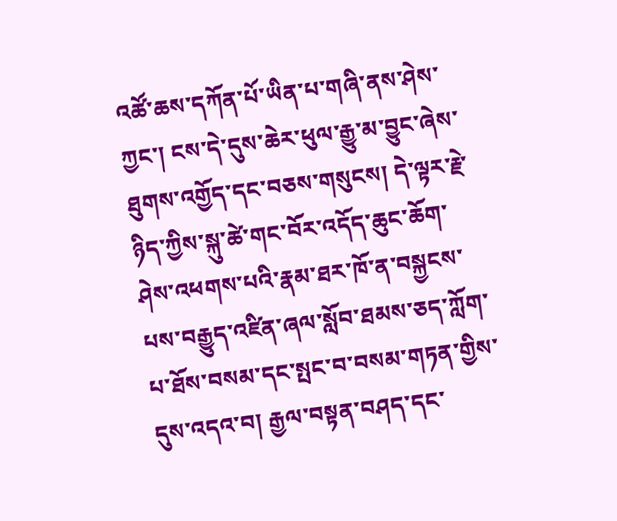འཚོ་ཆས་དཀོན་པོ་ཡིན་པ་གཞི་ནས་ཤེས་ཀྱང་། ངས་དེ་དུས་ཆེར་ཕུལ་རྒྱུ་མ་བྱུང་ཞེས་ཐུགས་འགྱོད་དང་བཅས་གསུངས། དེ་ལྟར་རྗེ་ཉིད་ཀྱིས་སྐུ་ཚེ་གང་བོར་འདོད་ཆུང་ཆོག་ཤེས་འཕགས་པའི་རྣམ་ཐར་ཁོ་ན་བསྐྱངས་པས་བརྒྱུད་འཛིན་ཞལ་སློབ་ཐམས་ཅད་ཀློག་པ་ཐོས་བསམ་དང་སྤང་བ་བསམ་གཏན་གྱིས་དུས་འདའ་བ། རྒྱལ་བསྟན་བཤད་དང་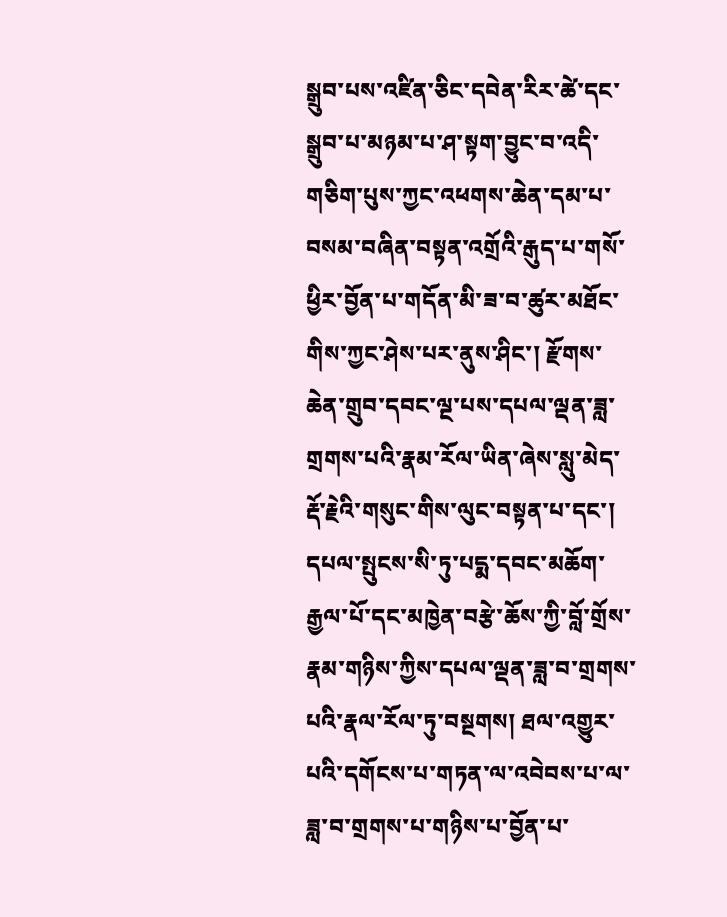སྒྲུབ་པས་འཛིན་ཅིང་དབེན་རིར་ཚེ་དང་སྒྲུབ་པ་མཉམ་པ་ཤ་སྟག་བྱུང་བ་འདི་གཅིག་པུས་ཀྱང་འཕགས་ཆེན་དམ་པ་བསམ་བཞིན་བསྟན་འགྲོའི་རྒུད་པ་གསོ་ཕྱིར་བྱོན་པ་གདོན་མི་ཟ་བ་ཚུར་མཐོང་གིས་ཀྱང་ཤེས་པར་ནུས་ཤིང་། རྫོགས་ཆེན་གྲུབ་དབང་ལྔ་པས་དཔལ་ལྡན་ཟླ་གྲགས་པའི་རྣམ་རོལ་ཡིན་ཞེས་སླུ་མེད་རྡོ་རྗེའི་གསུང་གིས་ལུང་བསྟན་པ་དང་། དཔལ་སྤུངས་སི་ཏུ་པདྨ་དབང་མཆོག་རྒྱལ་པོ་དང་མཁྱེན་བརྩེ་ཆོས་ཀྱི་བློ་གྲོས་རྣམ་གཉིས་ཀྱིས་དཔལ་ལྡན་ཟླ་བ་གྲགས་པའི་རྣལ་རོལ་ཏུ་བསྔགས། ཐལ་འགྱུར་པའི་དགོངས་པ་གཏན་ལ་འབེབས་པ་ལ་ཟླ་བ་གྲགས་པ་གཉིས་པ་བྱོན་པ་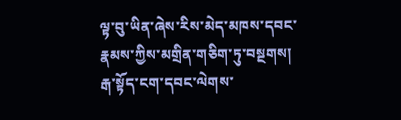ལྟ་བུ་ཡིན་ཞེས་རིས་མེད་མཁས་དབང་རྣམས་ཀྱིས་མགྲིན་གཅིག་ཏུ་བསྔགས། རྒ་སྟོད་ངག་དབང་ལེགས་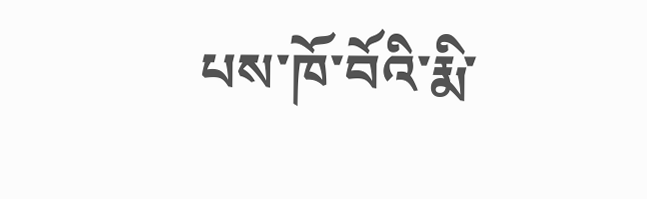པས་ཁོ་བོའི་རྨི་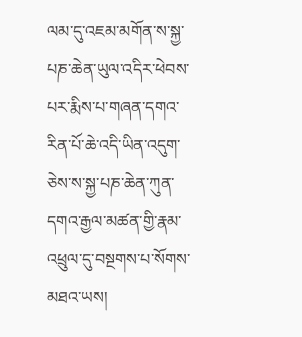ལམ་དུ་འཇམ་མགོན་ས་སྐྱ་པཎ་ཆེན་ཡུལ་འདིར་ཕེབས་པར་རྨིས་པ་གཞན་དགའ་རིན་པོ་ཆེ་འདི་ཡིན་འདུག་ཅེས་ས་སྐྱ་པཎ་ཆེན་ཀུན་དགའ་རྒྱལ་མཚན་གྱི་རྣམ་འཕྲུལ་དུ་བསྔགས་པ་སོགས་མཐའ་ཡས།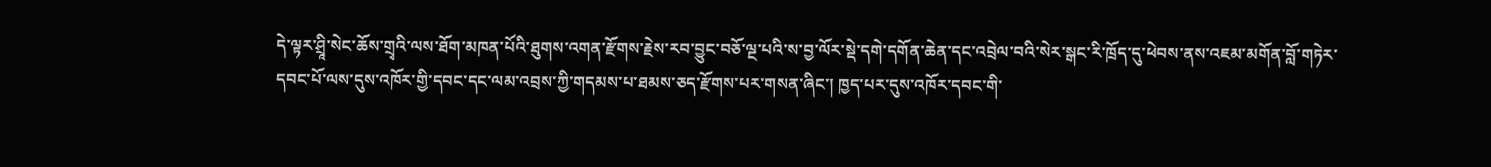དེ་ལྟར་ཤྲཱི་སེང་ཆོས་གྲྭའི་ལས་ཐོག་མཁན་པོའི་ཐུགས་འགན་རྫོགས་རྗེས་རབ་བྱུང་བཅོ་ལྔ་པའི་ས་བྱ་ལོར་སྡེ་དགེ་དགོན་ཆེན་དང་འབྲེལ་བའི་སེར་སྒང་རི་ཁྲོད་དུ་ཕེབས་ནས་འཇམ་མགོན་བློ་གཏེར་དབང་པོ་ལས་དུས་འཁོར་གྱི་དབང་དང་ལམ་འབྲས་ཀྱི་གདམས་པ་ཐམས་ཅད་རྫོགས་པར་གསན་ཞིང་། ཁྱད་པར་དུས་འཁོར་དབང་གི་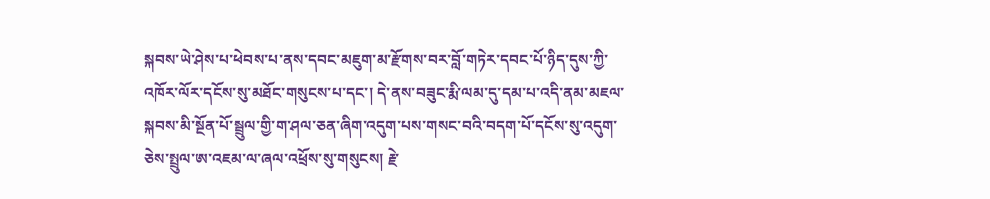སྐབས་ཡེ་ཤེས་པ་ཕེབས་པ་ནས་དབང་མཇུག་མ་རྫོགས་བར་བློ་གཏེར་དབང་པོ་ཉིད་དུས་ཀྱི་འཁོར་ལོར་དངོས་སུ་མཐོང་གསུངས་པ་དང་། དེ་ནས་བཟུང་རྨི་ལམ་དུ་དམ་པ་འདི་ནམ་མཇལ་སྐབས་མི་སྔོན་པོ་སྦྲུལ་གྱི་ག་ཤལ་ཅན་ཞིག་འདུག་པས་གསང་བའི་བདག་པོ་དངོས་སུ་འདུག་ཅེས་སྤྲུལ་ཨ་འཇམ་ལ་ཞལ་འཕྲོས་སུ་གསུངས། རྗེ་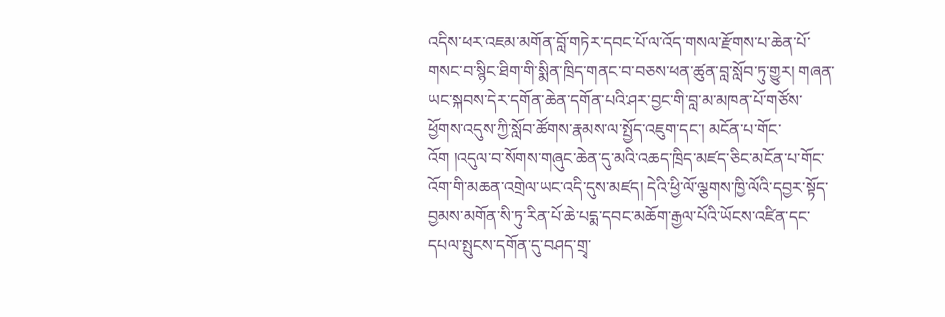འདིས་ཕར་འཇམ་མགོན་བློ་གཏེར་དབང་པོ་ལ་འོད་གསལ་རྫོགས་པ་ཆེན་པོ་གསང་བ་སྙིང་ཐིག་གི་སྨིན་ཁྲིད་གནང་བ་བཅས་ཕན་ཚུན་བླ་སློབ་ཏུ་གྱུར། གཞན་ཡང་སྐབས་དེར་དགོན་ཆེན་དགོན་པའི་ཤར་བྱང་གི་བླ་མ་མཁན་པོ་གཙོས་ཕྱོགས་འདུས་ཀྱི་སློབ་ཚོགས་རྣམས་ལ་སྤྱོད་འཇུག་དང་། མངོན་པ་གོང་འོག །འདུལ་བ་སོགས་གཞུང་ཆེན་དུ་མའི་འཆད་ཁྲིད་མཛད་ཅིང་མངོན་པ་གོང་འོག་གི་མཆན་འགྲེལ་ཡང་འདི་དུས་མཛད། དེའི་ཕྱི་ལོ་ལྕགས་ཁྱི་ལོའི་དབྱར་སྟོད་བྱམས་མགོན་སི་ཏུ་རིན་པོ་ཆེ་པདྨ་དབང་མཆོག་རྒྱལ་པོའི་ཡོངས་འཛིན་དང་དཔལ་སྤུངས་དགོན་དུ་བཤད་གྲྭ་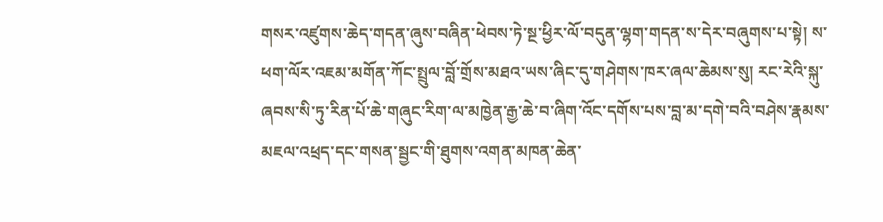གསར་འཛུགས་ཆེད་གདན་ཞུས་བཞིན་ཕེབས་ཏེ་སྔ་ཕྱིར་ལོ་བདུན་ལྷག་གདན་ས་དེར་བཞུགས་པ་སྟེ། ས་ཕག་ལོར་འཇམ་མགོན་ཀོང་སྤྲུལ་བློ་གྲོས་མཐའ་ཡས་ཞིང་དུ་གཤེགས་ཁར་ཞལ་ཆེམས་སུ། རང་རེའི་སྐུ་ཞབས་སི་ཏུ་རིན་པོ་ཆེ་གཞུང་རིག་ལ་མཁྱེན་རྒྱ་ཆེ་བ་ཞིག་འོང་དགོས་པས་བླ་མ་དགེ་བའི་བཤེས་རྣམས་མཇལ་འཕྲད་དང་གསན་སྦྱང་གི་ཐུགས་འགན་མཁན་ཆེན་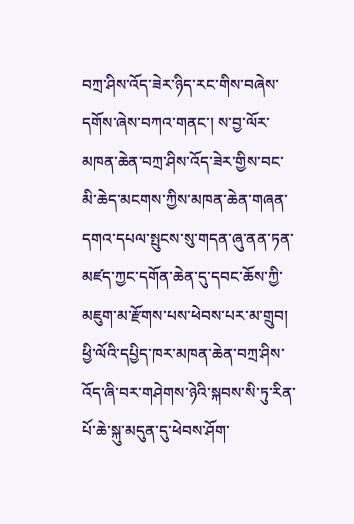བཀྲ་ཤིས་འོད་ཟེར་ཉིད་རང་གིས་བཞེས་དགོས་ཞེས་བཀའ་གནང་། ས་བྱ་ལོར་མཁན་ཆེན་བཀྲ་ཤིས་འོད་ཟེར་གྱིས་བང་མི་ཆེད་མངགས་ཀྱིས་མཁན་ཆེན་གཞན་དགའ་དཔལ་སྤུངས་སུ་གདན་ཞུ་ནན་ཏན་མཛད་ཀྱང་དགོན་ཆེན་དུ་དབང་ཆོས་ཀྱི་མཇུག་མ་རྫོགས་པས་ཕེབས་པར་མ་གྲུབ། ཕྱི་ལོའི་དཔྱིད་ཁར་མཁན་ཆེན་བཀྲ་ཤིས་འོད་ཞི་བར་གཤེགས་ཉེའི་སྐབས་སི་ཏུ་རིན་པོ་ཆེ་སྐུ་མདུན་དུ་ཕེབས་ཤོག་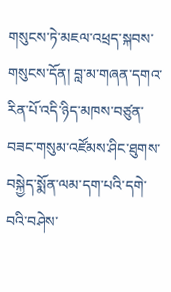གསུངས་ཏེ་མཇལ་འཕྲད་སྐབས་གསུངས་དོན། བླ་མ་གཞན་དགའ་རིན་པོ་འདི་ཉིད་མཁས་བཙུན་བཟང་གསུམ་འཛོམས་ཤིང་ཐུགས་བསྐྱེད་སྨོན་ལམ་དག་པའི་དགེ་བའི་བཤེས་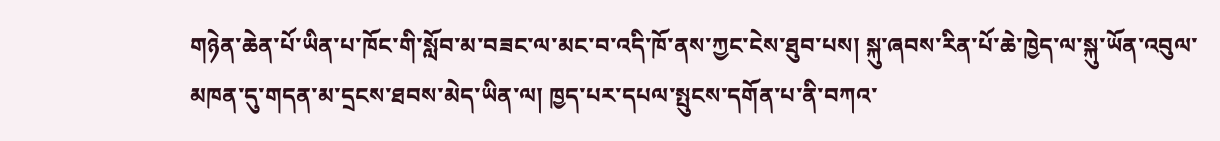གཉེན་ཆེན་པོ་ཡིན་པ་ཁོང་གི་སློབ་མ་བཟང་ལ་མང་བ་འདི་ཁོ་ནས་ཀྱང་ངེས་ཐུབ་པས། སྐུ་ཞབས་རིན་པོ་ཆེ་ཁྱེད་ལ་སྐུ་ཡོན་འབུལ་མཁན་དུ་གདན་མ་དྲངས་ཐབས་མེད་ཡིན་ལ། ཁྱད་པར་དཔལ་སྤུངས་དགོན་པ་ནི་བཀའ་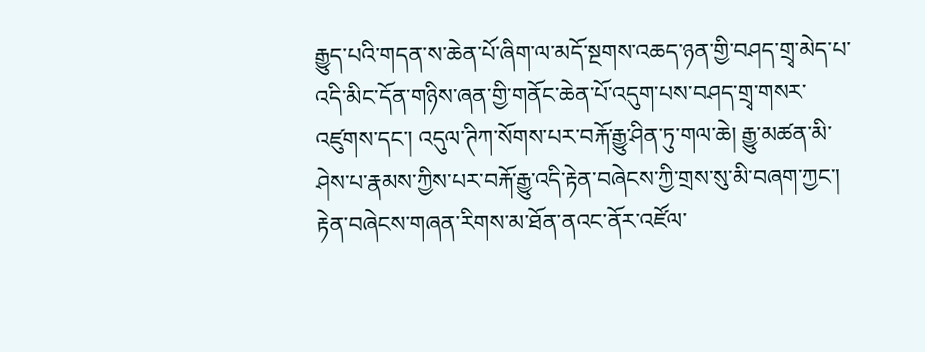རྒྱུད་པའི་གདན་ས་ཆེན་པོ་ཞིག་ལ་མདོ་སྔགས་འཆད་ཉན་གྱི་བཤད་གྲྭ་མེད་པ་འདི་མིང་དོན་གཉིས་ཞན་གྱི་གནོང་ཆེན་པོ་འདུག་པས་བཤད་གྲྭ་གསར་འཛུགས་དང་། འདུལ་ཊིཀ་སོགས་པར་བརྐོ་རྒྱུ་ཤིན་ཏུ་གལ་ཆེ། རྒྱུ་མཚན་མི་ཤེས་པ་རྣམས་ཀྱིས་པར་བརྐོ་རྒྱུ་འདི་རྟེན་བཞེངས་ཀྱི་གྲས་སུ་མི་བཞག་ཀྱང་། རྟེན་བཞེངས་གཞན་རིགས་མ་ཐོན་ནའང་ནོར་འཛོལ་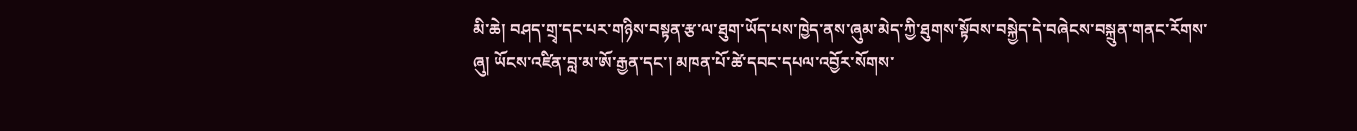མི་ཆེ། བཤད་གྲྭ་དང་པར་གཉིས་བསྟན་རྩ་ལ་ཐུག་ཡོད་པས་ཁྱེད་ནས་ཞུམ་མེད་ཀྱི་ཐུགས་སྟོབས་བསྐྱེད་དེ་བཞེངས་བསྐྲུན་གནང་རོགས་ཞུ། ཡོངས་འཛིན་བླ་མ་ཨོ་རྒྱན་དང་། མཁན་པོ་ཚེ་དབང་དཔལ་འབྱོར་སོགས་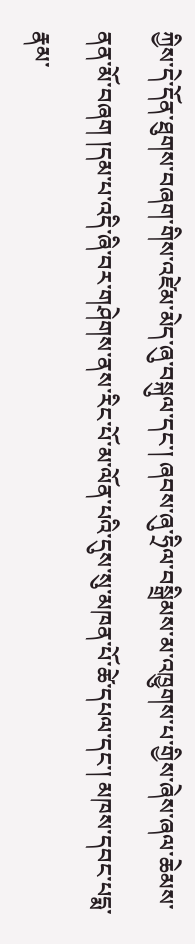ཀྱིས་དེ་དོན་ཐུགས་བཞག་གིས་འཛེམ་མེད་ཞུ་བསྐུལ་དང་། ཞབས་ཞུ་ཧྲིལ་བསྒྲིམས་མ་འཁྱུགས་པ་གྱིས་ཞེས་ཞལ་ཆེམས་ནན་མོ་བཞག །དམ་པ་འདི་ཞི་བར་གཤེགས་ནས་རིང་པོ་མ་ལོན་པའི་དུས་སུ་མཁན་པོ་ཚེ་དཔལ་དང་། མཁས་དབང་པདྨ་རྣམ་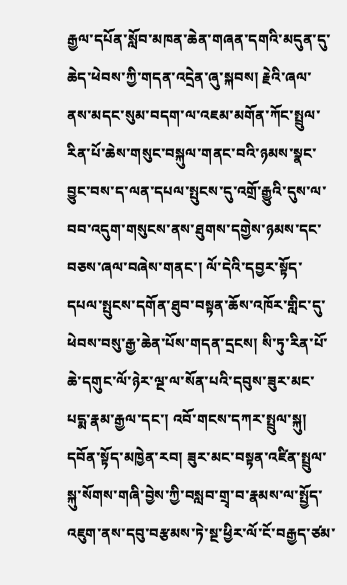རྒྱལ་དཔོན་སློབ་མཁན་ཆེན་གཞན་དགའི་མདུན་དུ་ཆེད་ཕེབས་ཀྱི་གདན་འདྲེན་ཞུ་སྐབས། རྗེའི་ཞལ་ནས་མདང་སུམ་བདག་ལ་འཇམ་མགོན་ཀོང་སྤྲུལ་རིན་པོ་ཆེས་གསུང་བསྐུལ་གནང་བའི་ཉམས་སྣང་བྱུང་བས་ད་ལན་དཔལ་སྤུངས་དུ་འགྲོ་རྒྱུའི་དུས་ལ་བབ་འདུག་གསུངས་ནས་ཐུགས་དགྱེས་ཉམས་དང་བཅས་ཞལ་བཞེས་གནང་། ལོ་དེའི་དབྱར་སྟོད་དཔལ་སྤུངས་དགོན་ཐུབ་བསྟན་ཆོས་འཁོར་གླིང་དུ་ཕེབས་བསུ་རྒྱ་ཆེན་པོས་གདན་དྲངས། སི་ཏུ་རིན་པོ་ཆེ་དགུང་ལོ་ཉེར་ལྔ་ལ་སོན་པའི་དབུས་ཟུར་མང་པདྨ་རྣམ་རྒྱལ་དང་། འབོ་གངས་དཀར་སྤྲུལ་སྐུ། དབོན་སྟོད་མཁྱེན་རབ། ཟུར་མང་བསྟན་འཛིན་སྤྲུལ་སྐུ་སོགས་གཞི་བྱེས་ཀྱི་བསླབ་གྲྭ་བ་རྣམས་ལ་སྤྱོད་འཇུག་ནས་དབུ་བརྩམས་ཏེ་སྔ་ཕྱིར་ལོ་ངོ་བརྒྱད་ཙམ་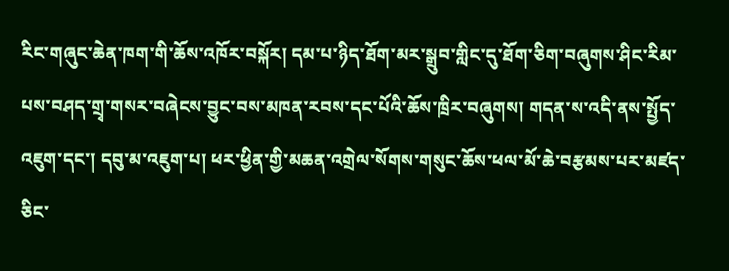རིང་གཞུང་ཆེན་ཁག་གི་ཆོས་འཁོར་བསྐོར། དམ་པ་ཉིད་ཐོག་མར་སྒྲུབ་གླིང་དུ་ཐོག་ཅིག་བཞུགས་ཤིང་རིམ་པས་བཤད་གྲྭ་གསར་བཞེངས་བྱུང་བས་མཁན་རབས་དང་པོའི་ཆོས་ཁྲིར་བཞུགས། གདན་ས་འདི་ནས་སྤྱོད་འཇུག་དང་། དབུ་མ་འཇུག་པ། ཕར་ཕྱིན་གྱི་མཆན་འགྲེལ་སོགས་གསུང་ཆོས་ཕལ་མོ་ཆེ་བརྩམས་པར་མཛད་ཅིང་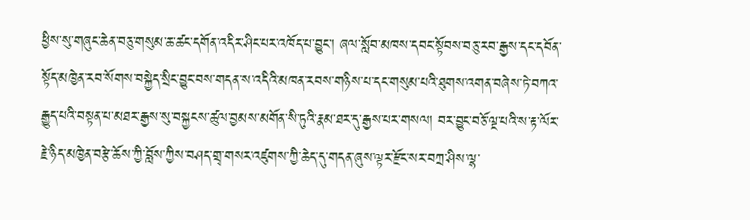ཕྱིས་སུ་གཞུང་ཆེན་བཅུ་གསུམ་ཆ་ཚང་དགོན་འདིར་ཤིང་པར་འཁོད་པ་བྱུང་། ཞལ་སློབ་མཁས་དབང་སྟོབས་བཅུ་རབ་རྒྱས་དང་དབོན་སྟོད་མཁྱེན་རབ་སོགས་བསྐྱེད་སྲིང་བྱུང་བས་གདན་ས་འདིའི་མཁན་རབས་གཉིས་པ་དང་གསུམ་པའི་ཐུགས་འགན་བཞེས་ཏེ་བཀའ་རྒྱུད་པའི་བསྟན་པ་མཐར་རྒྱས་སུ་བསྐྱངས་ཚུལ་བྱམས་མགོན་སི་ཏུའི་རྣམ་ཐར་དུ་རྒྱས་པར་གསལ། བར་བྱུང་བཅོ་ལྔ་པའི་ས་རྟ་ལོར་རྗེ་ཉིད་མཁྱེན་བརྩེ་ཆོས་ཀྱི་བློས་ཀྱིས་བཤད་གྲྭ་གསར་འཛུགས་ཀྱི་ཆེད་དུ་གདན་ཞུས་ལྟར་རྫོང་སར་བཀྲ་ཤིས་ལྷ་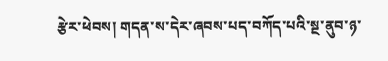རྩེར་ཕེབས། གདན་ས་དེར་ཞབས་པད་བཀོད་པའི་སྔ་ནུབ་ཉ་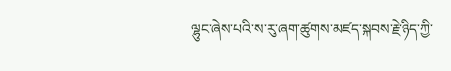ལྷུང་ཞེས་པའི་ས་རུ་ཞག་ཚུགས་མཛད་སྐབས་རྗེ་ཉིད་ཀྱི་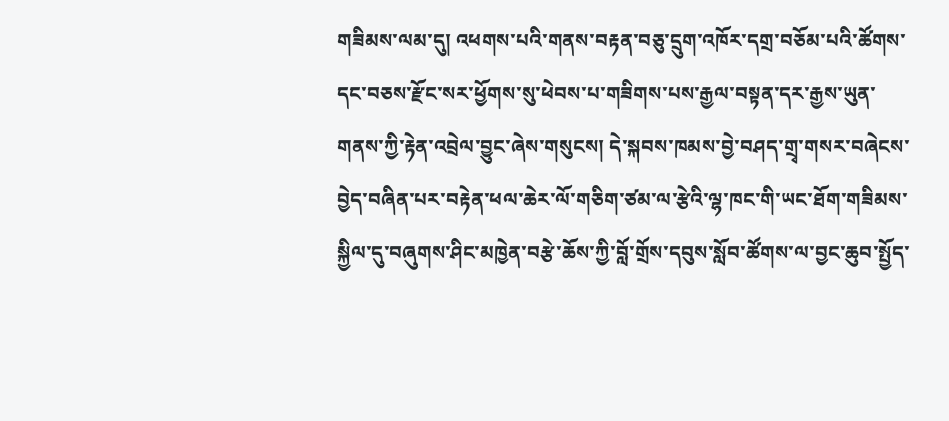གཟིམས་ལམ་དུ། འཕགས་པའི་གནས་བརྟན་བཅུ་དྲུག་འཁོར་དགྲ་བཅོམ་པའི་ཚོགས་དང་བཅས་རྫོང་སར་ཕྱོགས་སུ་ཕེབས་པ་གཟིགས་པས་རྒྱལ་བསྟན་དར་རྒྱས་ཡུན་གནས་ཀྱི་རྟེན་འབྲེལ་བྱུང་ཞེས་གསུངས། དེ་སྐབས་ཁམས་བྱེ་བཤད་གྲྭ་གསར་བཞེངས་བྱེད་བཞིན་པར་བརྟེན་ཕལ་ཆེར་ལོ་གཅིག་ཙམ་ལ་རྩེའི་ལྷ་ཁང་གི་ཡང་ཐོག་གཟིམས་སྐྱིལ་དུ་བཞུགས་ཤིང་མཁྱེན་བརྩེ་ཆོས་ཀྱི་བློ་གྲོས་དབུས་སློབ་ཚོགས་ལ་བྱང་ཆུབ་སྤྱོད་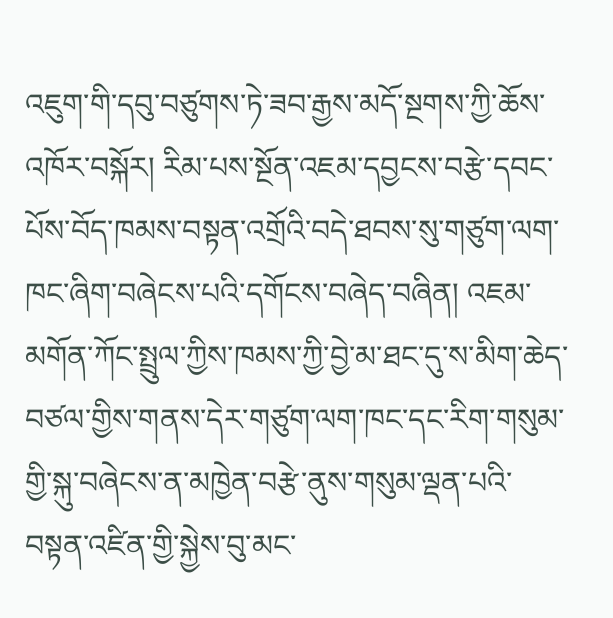འཇུག་གི་དབུ་བཙུགས་ཏེ་ཟབ་རྒྱས་མདོ་སྔགས་ཀྱི་ཆོས་འཁོར་བསྐོར། རིམ་པས་སྔོན་འཇམ་དབྱངས་བརྩེ་དབང་པོས་བོད་ཁམས་བསྟན་འགྲོའི་བདེ་ཐབས་སུ་གཙུག་ལག་ཁང་ཞིག་བཞེངས་པའི་དགོངས་བཞེད་བཞིན། འཇམ་མགོན་ཀོང་སྤྲུལ་ཀྱིས་ཁམས་ཀྱི་བྱེ་མ་ཐང་དུ་ས་མིག་ཆེད་བཙལ་གྱིས་གནས་དེར་གཙུག་ལག་ཁང་དང་རིག་གསུམ་གྱི་སྐུ་བཞེངས་ན་མཁྱེན་བརྩེ་ནུས་གསུམ་ལྡན་པའི་བསྟན་འཛིན་གྱི་སྐྱེས་བུ་མང་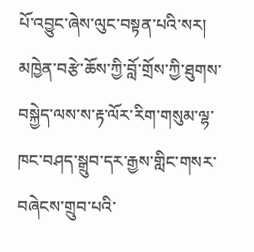པོ་འབྱུང་ཞེས་ལུང་བསྟན་པའི་སར། མཁྱེན་བརྩེ་ཆོས་ཀྱི་བློ་གྲོས་ཀྱི་ཐུགས་བསྐྱེད་ལས་ས་རྟ་ལོར་རིག་གསུམ་ལྷ་ཁང་བཤད་སྒྲུབ་དར་རྒྱས་གླིང་གསར་བཞེངས་གྲུབ་པའི་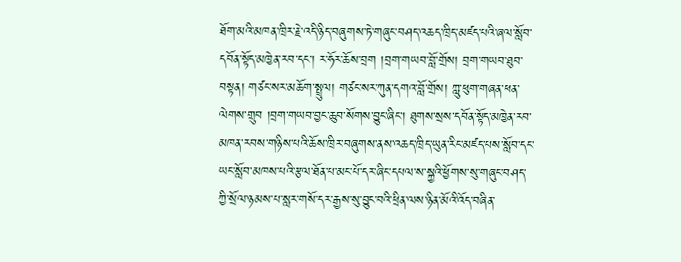ཐོག་མའི་མཁན་ཁྲིར་རྗེ་འདི་ཉིད་བཞུགས་ཏེ་གཞུང་བཤད་འཆད་ཁྲིད་མཛད་པའི་ཞལ་སློབ་དབོན་སྟོད་མཁྱེན་རབ་དང་། ར་ཧོར་ཆོས་བྲག །བྲག་གཡབ་བློ་གྲོས། བྲག་གཡབ་ཐུབ་བསྟན། གཙང་སར་མཆོག་སྤྲུལ། གཙང་སར་ཀུན་དགའ་བློ་གྲོས། ཀླུ་ཕུག་གཞན་ཕན་ལེགས་གྲུབ །བྲག་གཡབ་བྱང་ཆུབ་སོགས་བྱུང་ཞིང་། ཐུགས་སྲས་དབོན་སྟོད་མཁྱེན་རབ་མཁན་རབས་གཉིས་པའི་ཆོས་ཁྲིར་བཞུགས་ནས་འཆད་ཁྲིད་ཡུན་རིང་མཛད་པས་སློབ་དང་ཡང་སློབ་མཁས་པའི་རྩལ་ཐོན་པ་མང་པོ་དར་ཞིང་དཔལ་ས་སྐྱའི་ཕྱོགས་སུ་གཞུང་བཤད་ཀྱི་སྲོལ་ཉམས་པ་སླར་གསོ་དར་རྒྱས་སུ་བྱུང་བའི་ཕྲིན་ལས་ཉིན་མོའི་འོད་བཞིན་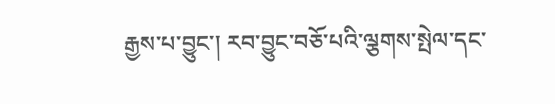རྒྱས་པ་བྱུང་། རབ་བྱུང་བཅོ་པའི་ལྕགས་སྤེལ་དང་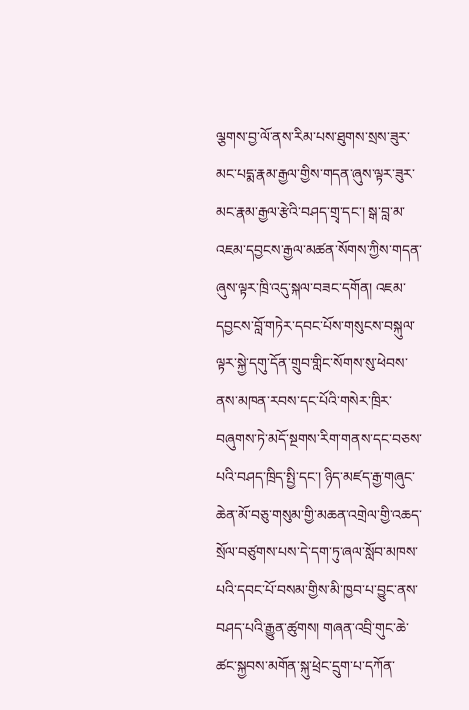ལྕགས་བྱ་ལོ་ནས་རིམ་པས་ཐུགས་སྲས་ཟུར་མང་པདྨ་རྣམ་རྒྱལ་གྱིས་གདན་ཞུས་ལྟར་ཟུར་མང་རྣམ་རྒྱལ་རྩེའི་བཤད་གྲྭ་དང་། སྒ་བླ་མ་འཇམ་དབྱངས་རྒྱལ་མཚན་སོགས་ཀྱིས་གདན་ཞུས་ལྟར་ཁྲི་འདུ་སྐལ་བཟང་དགོན། འཇམ་དབྱངས་བློ་གཏེར་དབང་པོས་གསུངས་བསྐུལ་ལྟར་སྐྱེ་དགུ་དོན་གྲུབ་གླིང་སོགས་སུ་ཕེབས་ནས་མཁན་རབས་དང་པོའི་གསེར་ཁྲིར་བཞུགས་ཏེ་མདོ་སྔགས་རིག་གནས་དང་བཅས་པའི་བཤད་ཁྲིད་སྤྱི་དང་། ཉིད་མཛད་རྒྱ་གཞུང་ཆེན་མོ་བཅུ་གསུམ་གྱི་མཆན་འགྲེལ་གྱི་འཆད་སྲོལ་བཙུགས་པས་དེ་དག་ཏུ་ཞལ་སློབ་མཁས་པའི་དབང་པོ་བསམ་གྱིས་མི་ཁྱབ་པ་བྱུང་ནས་བཤད་པའི་རྒྱུན་ཚུགས། གཞན་འབྲི་གུང་ཆེ་ཚང་སྐྱབས་མགོན་སྐུ་ཕྲེང་དྲུག་པ་དཀོན་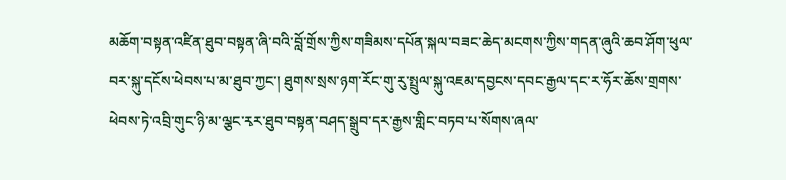མཆོག་བསྟན་འཛིན་ཐུབ་བསྟན་ཞི་བའི་བློ་གྲོས་ཀྱིས་གཟིམས་དཔོན་སྐལ་བཟང་ཆེད་མངགས་ཀྱིས་གདན་ཞུའི་ཆབ་ཤོག་ཕུལ་བར་སྐུ་དངོས་ཕེབས་པ་མ་ཐུབ་ཀྱང་། ཐུགས་སྲས་ཉག་རོང་གུ་རུ་སྤྲུལ་སྐུ་འཇམ་དབྱངས་དབང་རྒྱལ་དང་ར་ཧོར་ཆོས་གྲགས་ཕེབས་ཏེ་འབྲི་གུང་ཉི་མ་ལྕང་རྭར་ཐུབ་བསྟན་བཤད་སྒྲུབ་དར་རྒྱས་གླིང་བཏབ་པ་སོགས་ཞལ་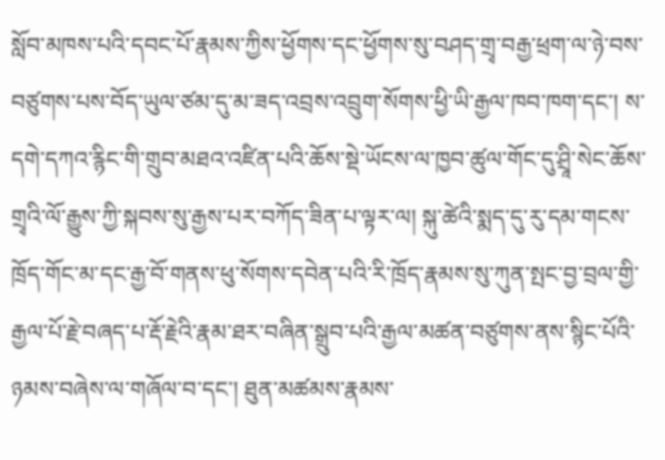སློབ་མཁས་པའི་དབང་པོ་རྣམས་ཀྱིས་ཕྱོགས་དང་ཕྱོགས་སུ་བཤད་གྲྭ་བརྒྱ་ཕྲག་ལ་ཉེ་བས་བཙུགས་པས་བོད་ཡུལ་ཙམ་དུ་མ་ཟད་འབྲས་འབྲུག་སོགས་ཕྱི་ཡི་རྒྱལ་ཁབ་ཁག་དང་། ས་དགེ་དཀའ་རྙིང་གི་གྲུབ་མཐའ་འཛིན་པའི་ཆོས་སྡེ་ཡོངས་ལ་ཁྱབ་ཚུལ་གོང་དུ་ཤྲཱི་སེང་ཆོས་གྲྭའི་ལོ་རྒྱུས་ཀྱི་སྐབས་སུ་རྒྱས་པར་བཀོད་ཟིན་པ་ལྟར་ལ། སྐུ་ཚེའི་སྨད་དུ་རུ་དམ་གངས་ཁྲོད་གོང་མ་དང་རྒྱ་བོ་གནས་ཕུ་སོགས་དབེན་པའི་རི་ཁྲོད་རྣམས་སུ་ཀུན་སྤང་བྱ་བྲལ་གྱི་རྒྱལ་པོ་རྗེ་བཞད་པ་རྡོ་རྗེའི་རྣམ་ཐར་བཞིན་སྒྲུབ་པའི་རྒྱལ་མཚན་བཙུགས་ནས་སྙིང་པོའི་ཉམས་བཞེས་ལ་གཞོལ་བ་དང་། ཐུན་མཚམས་རྣམས་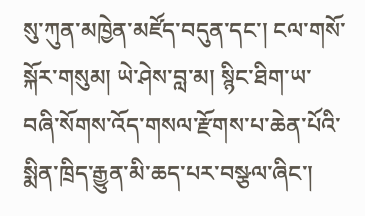སུ་ཀུན་མཁྱེན་མཛོད་བདུན་དང་། ངལ་གསོ་སྐོར་གསུམ། ཡེ་ཤེས་བླ་མ། སྙིང་ཐིག་ཡ་བཞི་སོགས་འོད་གསལ་རྫོགས་པ་ཆེན་པོའི་སྨིན་ཁྲིད་རྒྱུན་མི་ཆད་པར་བསྩལ་ཞིང་།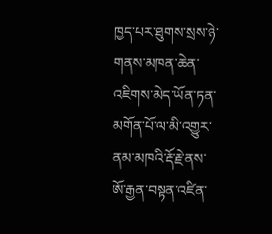ཁྱད་པར་ཐུགས་སྲས་ཉེ་གནས་མཁན་ཆེན་འཇིགས་མེད་ཡོན་ཏན་མགོན་པོ་ལ་མི་འགྱུར་ནམ་མཁའི་རྡོ་རྗེ་ནས་ཨོ་རྒྱན་བསྟན་འཛིན་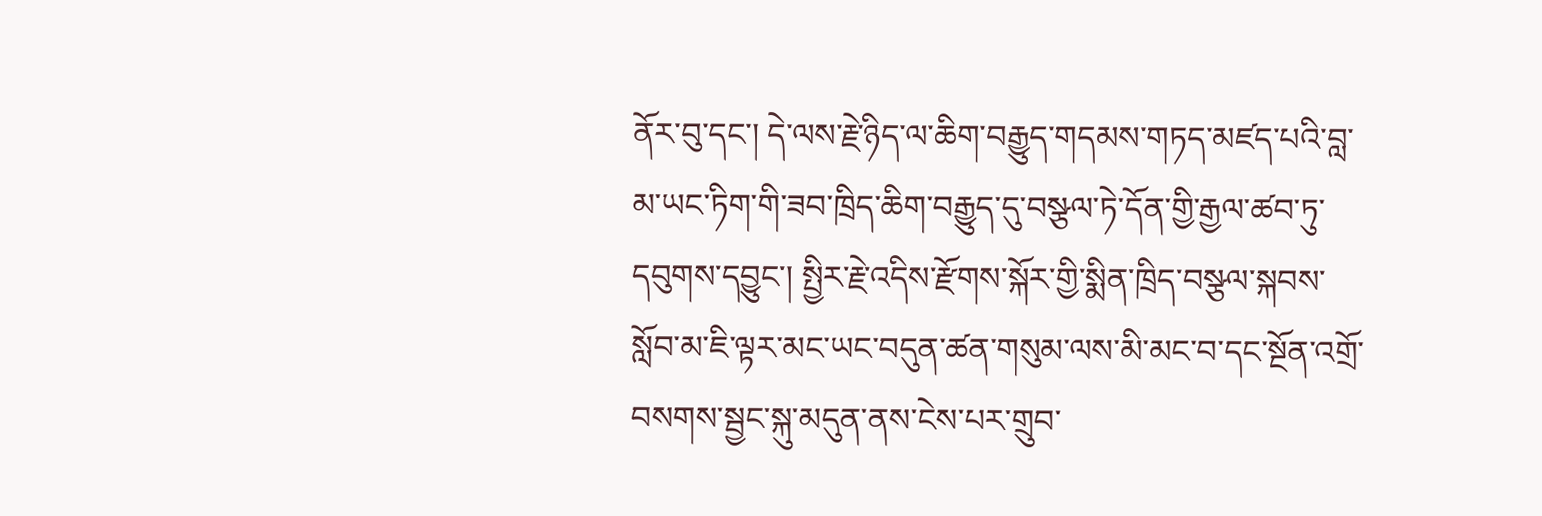ནོར་བུ་དང་། དེ་ལས་རྗེ་ཉིད་ལ་ཆིག་བརྒྱུད་གདམས་གཏད་མཛད་པའི་བླ་མ་ཡང་ཏིག་གི་ཟབ་ཁྲིད་ཆིག་བརྒྱུད་དུ་བསྩལ་ཏེ་དོན་གྱི་རྒྱལ་ཚབ་ཏུ་དབུགས་དབྱུང་། སྤྱིར་རྗེ་འདིས་རྫོགས་སྐོར་གྱི་སྨིན་ཁྲིད་བསྩལ་སྐབས་སློབ་མ་ཇི་ལྟར་མང་ཡང་བདུན་ཚན་གསུམ་ལས་མི་མང་བ་དང་སྔོན་འགྲོ་བསགས་སྦྱང་སྐུ་མདུན་ནས་ངེས་པར་གྲུབ་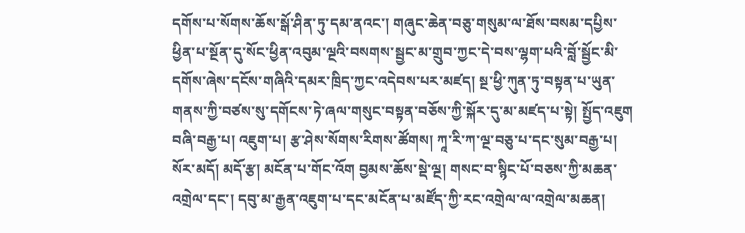དགོས་པ་སོགས་ཆོས་སྒོ་ཤིན་ཏུ་དམ་ནའང་། གཞུང་ཆེན་བཅུ་གསུམ་ལ་ཐོས་བསམ་དཔྱིས་ཕྱིན་པ་སྔོན་དུ་སོང་ཕྱིན་འབུམ་ལྔའི་བསགས་སྦྱང་མ་གྲུབ་ཀྱང་དེ་བས་ལྷག་པའི་བློ་སྦྱོང་མི་དགོས་ཞེས་དངོས་གཞིའི་དམར་ཁྲིད་ཀྱང་འདེབས་པར་མཛད། སྔ་ཕྱི་ཀུན་ཏུ་བསྟན་པ་ཡུན་གནས་ཀྱི་བཙས་སུ་དགོངས་ཏེ་ཞལ་གསུང་བསྟན་བཅོས་ཀྱི་སྐོར་དུ་མ་མཛད་པ་སྟེ། སྤྱོད་འཇུག བཞི་བརྒྱ་པ། འཇུག་པ། རྩ་ཤེས་སོགས་རིགས་ཚོགས། ཀཱ་རི་ཀ་ལྔ་བཅུ་པ་དང་སུམ་བརྒྱ་པ། སོར་མདོ། མདོ་རྩ། མངོན་པ་གོང་འོག བྱམས་ཆོས་སྡེ་ལྔ། གསང་བ་སྙིང་པོ་བཅས་ཀྱི་མཆན་འགྲེལ་དང་། དབུ་མ་རྒྱན་འཇུག་པ་དང་མངོན་པ་མཛོད་ཀྱི་རང་འགྲེལ་ལ་འགྲེལ་མཆན།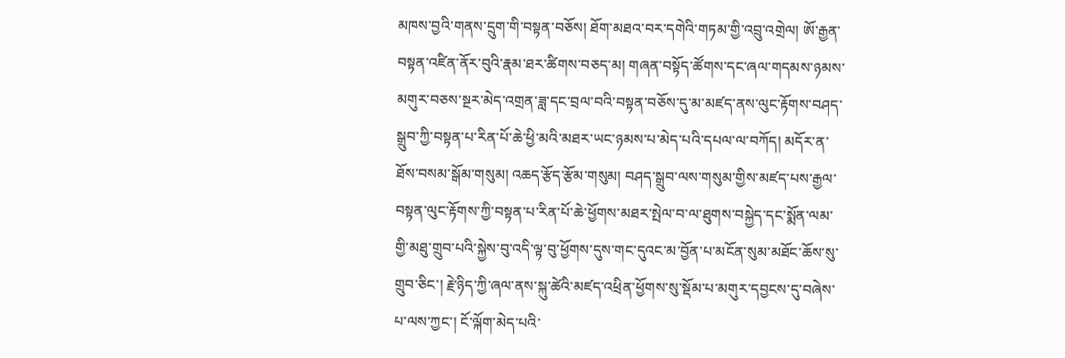མཁས་བྱའི་གནས་དྲུག་གི་བསྟན་བཅོས། ཐོག་མཐའ་བར་དགེའི་གཏམ་གྱི་འབྲུ་འགྲེལ། ཨོ་རྒྱན་བསྟན་འཛིན་ནོར་བུའི་རྣམ་ཐར་ཚིགས་བཅད་མ། གཞན་བསྟོད་ཚོགས་དང་ཞལ་གདམས་ཉམས་མགུར་བཅས་སྔར་མེད་འགྲན་ཟླ་དང་བྲལ་བའི་བསྟན་བཅོས་དུ་མ་མཛད་ནས་ལུང་རྟོགས་བཤད་སྒྲུབ་ཀྱི་བསྟན་པ་རིན་པོ་ཆེ་ཕྱི་མའི་མཐར་ཡང་ཉམས་པ་མེད་པའི་དཔལ་ལ་བཀོད། མདོར་ན་ཐོས་བསམ་སྒོམ་གསུམ། འཆད་རྩོད་རྩོམ་གསུམ། བཤད་སྒྲུབ་ལས་གསུམ་གྱིས་མཛད་པས་རྒྱལ་བསྟན་ལུང་རྟོགས་ཀྱི་བསྟན་པ་རིན་པོ་ཆེ་ཕྱོགས་མཐར་སྤེལ་བ་ལ་ཐུགས་བསྐྱེད་དང་སྨོན་ལམ་གྱི་མཐུ་གྲུབ་པའི་སྐྱེས་བུ་འདི་ལྟ་བུ་ཕྱོགས་དུས་གང་དུའང་མ་བྱོན་པ་མངོན་སུམ་མཐོང་ཆོས་སུ་གྲུབ་ཅིང་། རྗེ་ཉིད་ཀྱི་ཞལ་ནས་སྐུ་ཚེའི་མཛད་འཕྲིན་ཕྱོགས་སུ་སྡོམ་པ་མགུར་དབྱངས་དུ་བཞེས་པ་ལས་ཀྱང་། ངོ་ལྐོག་མེད་པའི་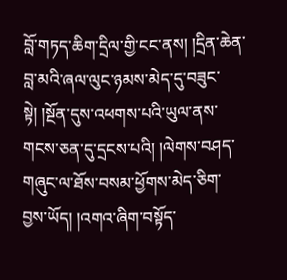བློ་གཏད་ཆིག་དྲིལ་གྱི་ངང་ནས། །དྲིན་ཆེན་བླ་མའི་ཞལ་ལུང་ཉམས་མེད་དུ་བཟུང་སྟེ། །སྔོན་དུས་འཕགས་པའི་ཡུལ་ནས་གངས་ཅན་དུ་དྲངས་པའི། །ལེགས་བཤད་གཞུང་ལ་ཐོས་བསམ་ཕྱོགས་མེད་ཅིག་བྱས་ཡོད། །འགའ་ཞིག་བསྟོད་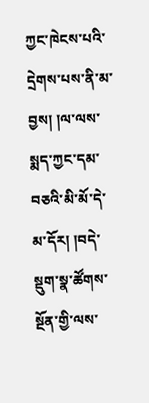ཀྱང་ཁེངས་པའི་དྲེགས་པས་ནི་མ་བྱས། །ལ་ལས་སྨད་ཀྱང་དམ་བཅའི་མི་མོ་དེ་མ་དོར། །བདེ་སྡུག་སྣ་ཚོགས་སྔོན་གྱི་ལས་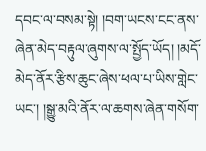དབང་ལ་བསམ་སྟེ། །བག་ཡངས་ངང་ནས་ཞེན་མེད་བརྟུལ་ཞུགས་ལ་སྤྱོད་ཡོད། །མདོ་མེད་ནོར་རྩིས་ཆུང་ཞེས་ཕལ་པ་ཡིས་གླེང་ཡང་། །སྒྱུ་མའི་ནོར་ལ་ཆགས་ཞེན་གསོག་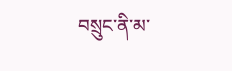བསྲུང་ནི་མ་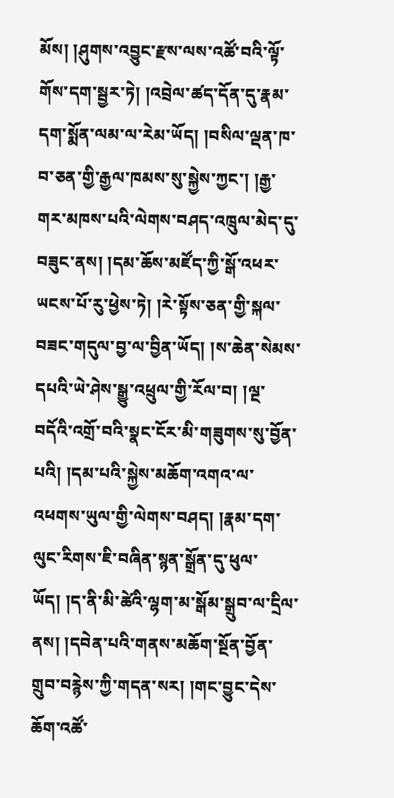མོས། །ཤུགས་འབྱུང་རྫས་ལས་འཚོ་བའི་ལྟོ་གོས་དག་སྦྱར་ཏེ། །འབྲེལ་ཚད་དོན་དུ་རྣམ་དག་སྨོན་ལམ་ལ་རེམ་ཡོད། །བསིལ་ལྡན་ཁ་བ་ཅན་གྱི་རྒྱལ་ཁམས་སུ་སྐྱེས་ཀྱང་། །རྒྱ་གར་མཁས་པའི་ལེགས་བཤད་འཁྲུལ་མེད་དུ་བཟུང་ནས། །དམ་ཆོས་མཛོད་ཀྱི་སྒོ་འཕར་ཡངས་པོ་རུ་ཕྱེས་ཏེ། །རེ་སྟོས་ཅན་གྱི་སྐལ་བཟང་གདུལ་བྱ་ལ་བྱིན་ཡོད། །ས་ཆེན་སེམས་དཔའི་ཡེ་ཤེས་སྒྱུ་འཕྲུལ་གྱི་རོལ་བ། །ལྔ་བདོའི་འགྲོ་བའི་སྣང་ངོར་མི་གཟུགས་སུ་བྱོན་པའི། །དམ་པའི་སྐྱེས་མཆོག་འགའ་ལ་འཕགས་ཡུལ་གྱི་ལེགས་བཤད། །རྣམ་དག་ལུང་རིགས་ཇི་བཞིན་སྙན་སྒྲོན་དུ་ཕུལ་ཡོད། །ད་ནི་མི་ཚེའི་ལྷག་མ་སྒོམ་སྒྲུབ་ལ་དྲིལ་ནས། །དབེན་པའི་གནས་མཆོག་སྔོན་བྱོན་གྲུབ་བརྙེས་ཀྱི་གདན་སར། །གང་བྱུང་དེས་ཆོག་འཚོ་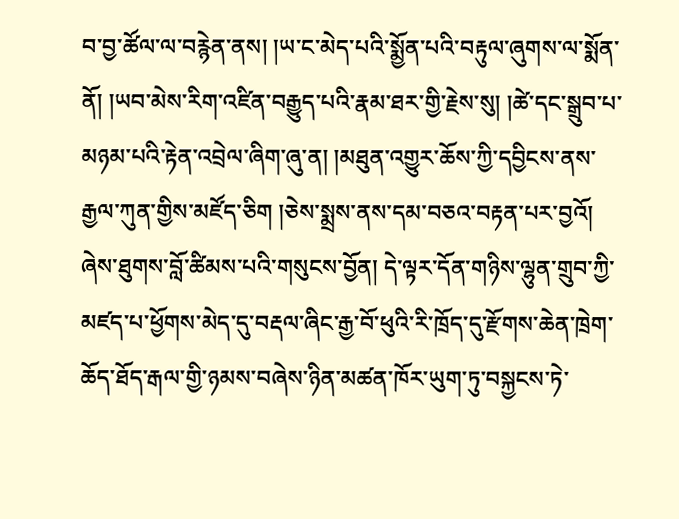བ་བྱ་ཚོལ་ལ་བརྙེན་ནས། །ཡ་ང་མེད་པའི་སྨྱོན་པའི་བརྟུལ་ཞུགས་ལ་སྨོན་ནོ། །ཡབ་མེས་རིག་འཛིན་བརྒྱུད་པའི་རྣམ་ཐར་གྱི་རྗེས་སུ། །ཚེ་དང་སྒྲུབ་པ་མཉམ་པའི་རྟེན་འབྲེལ་ཞིག་ཞུ་ན། །མཐུན་འགྱུར་ཆོས་ཀྱི་དབྱིངས་ནས་རྒྱལ་ཀུན་གྱིས་མཛོད་ཅིག །ཅེས་སྨྲས་ནས་དམ་བཅའ་བརྟན་པར་བྱའོ། ཞེས་ཐུགས་བློ་ཚིམས་པའི་གསུངས་བྱོན། དེ་ལྟར་དོན་གཉིས་ལྷུན་གྲུབ་ཀྱི་མཛད་པ་ཕྱོགས་མེད་དུ་བརྡལ་ཞིང་རྒྱ་བོ་ཕུའི་རི་ཁྲོད་དུ་རྫོགས་ཆེན་ཁྲེག་ཆོད་ཐོད་རྒལ་གྱི་ཉམས་བཞེས་ཉིན་མཚན་ཁོར་ཡུག་ཏུ་བསྐྱངས་ཏེ་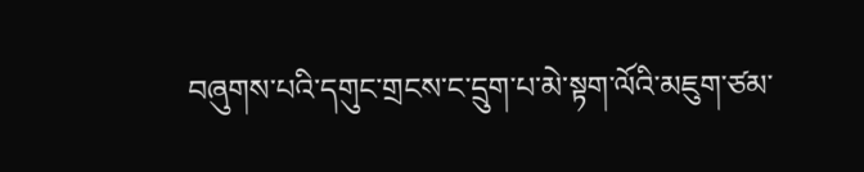བཞུགས་པའི་དགུང་གྲངས་ང་དྲུག་པ་མེ་སྟག་ལོའི་མཇུག་ཙམ་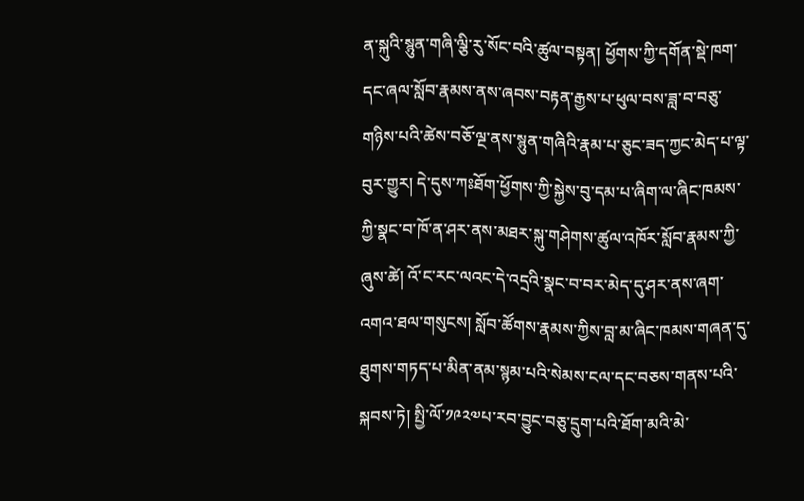ན་སྐུའི་སྙུན་གཞི་ལྕི་རུ་སོང་བའི་ཚུལ་བསྟན། ཕྱོགས་ཀྱི་དགོན་སྡེ་ཁག་དང་ཞལ་སློབ་རྣམས་ནས་ཞབས་བརྟན་རྒྱས་པ་ཕུལ་བས་ཟླ་བ་བཅུ་གཉིས་པའི་ཚེས་བཅོ་ལྔ་ནས་སྙུན་གཞིའི་རྣམ་པ་ཅུང་ཟད་ཀྱང་མེད་པ་ལྟ་བུར་གྱུར། དེ་དུས་ཀཿཐོག་ཕྱོགས་ཀྱི་སྐྱེས་བུ་དམ་པ་ཞིག་ལ་ཞིང་ཁམས་ཀྱི་སྣང་བ་ཁོ་ན་ཤར་ནས་མཐར་སྐུ་གཤེགས་ཚུལ་འཁོར་སློབ་རྣམས་ཀྱི་ཞུས་ཚེ། འོ་ང་རང་ལའང་དེ་འདྲའི་སྣང་བ་བར་མེད་དུ་ཤར་ནས་ཞག་འགའ་ཐལ་གསུངས། སློབ་ཚོགས་རྣམས་ཀྱིས་བླ་མ་ཞིང་ཁམས་གཞན་དུ་ཐུགས་གཏད་པ་མིན་ནམ་སྙམ་པའི་སེམས་ངལ་དང་བཅས་གནས་པའི་སྐབས་ཏེ། སྤྱི་ལོ་༡༩༢༧པ་རབ་བྱུང་བཅུ་དྲུག་པའི་ཐོག་མའི་མེ་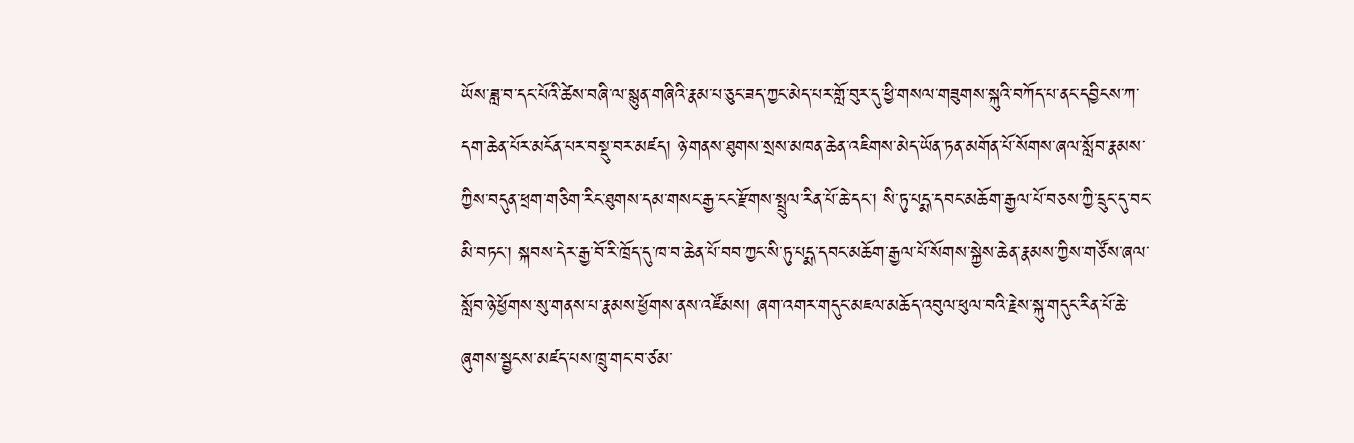ཡོས་ཟླ་བ་དང་པོའི་ཚེས་བཞི་ལ་སྙུན་གཞིའི་རྣམ་པ་ཅུང་ཟད་ཀྱང་མེད་པར་གློ་བུར་དུ་ཕྱི་གསལ་གཟུགས་སྐུའི་བཀོད་པ་ནང་དབྱིངས་ཀ་དག་ཆེན་པོར་མངོན་པར་བསྡུ་བར་མཛད། ཉེ་གནས་ཐུགས་སྲས་མཁན་ཆེན་འཇིགས་མེད་ཡོན་ཏན་མགོན་པོ་སོགས་ཞལ་སློབ་རྣམས་ཀྱིས་བདུན་ཕྲག་གཅིག་རིང་ཐུགས་དམ་གསང་རྒྱ་ངང་རྫོགས་སྤྲུལ་རིན་པོ་ཆེ་དང་། སི་ཏུ་པདྨ་དབང་མཆོག་རྒྱལ་པོ་བཅས་ཀྱི་དྲུང་དུ་བང་མི་བཏང་། སྐབས་དེར་རྒྱ་བོ་རི་ཁྲོད་དུ་ཁ་བ་ཆེན་པོ་བབ་ཀྱང་སི་ཏུ་པདྨ་དབང་མཆོག་རྒྱལ་པོ་སོགས་སྐྱེས་ཆེན་རྣམས་ཀྱིས་གཙོས་ཞལ་སློབ་ཉེ་ཕྱོགས་སུ་གནས་པ་རྣམས་ཕྱོགས་ནས་འཛོམས། ཞག་འགར་གདུང་མཇལ་མཆོད་འབུལ་ཕུལ་བའི་རྗེས་སྐུ་གདུང་རིན་པོ་ཆེ་ཞུགས་སྦྱངས་མཛད་པས་ཁྲུ་གང་བ་ཙམ་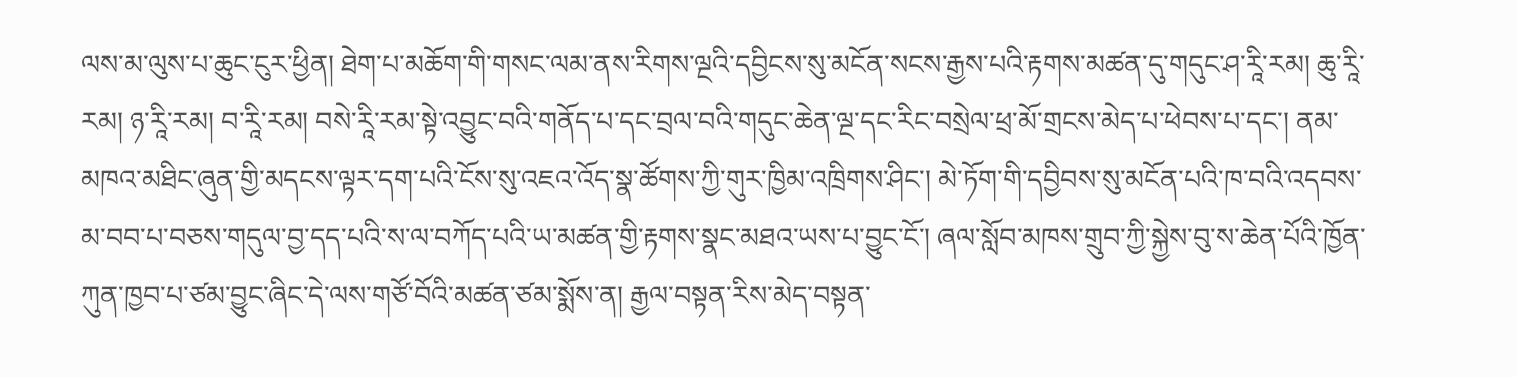ལས་མ་ལུས་པ་ཆུང་ངུར་ཕྱིན། ཐེག་པ་མཆོག་གི་གསང་ལམ་ནས་རིགས་ལྔའི་དབྱིངས་སུ་མངོན་སངས་རྒྱས་པའི་རྟགས་མཚན་དུ་གདུང་ཤ་རཱི་རམ། ཆུ་རཱི་རམ། ཉ་རཱི་རམ། བ་རཱི་རམ། བསེ་རཱི་རམ་སྟེ་འབྱུང་བའི་གནོད་པ་དང་བྲལ་བའི་གདུང་ཆེན་ལྔ་དང་རིང་བསྲེལ་ཕྲ་མོ་གྲངས་མེད་པ་ཕེབས་པ་དང་། ནམ་མཁའ་མཐིང་ཞུན་གྱི་མདངས་ལྟར་དག་པའི་ངོས་སུ་འཇའ་འོད་སྣ་ཚོགས་ཀྱི་གུར་ཁྱིམ་འཁྲིགས་ཤིང་། མེ་ཏོག་གི་དབྱིབས་སུ་མངོན་པའི་ཁ་བའི་འདབས་མ་བབ་པ་བཅས་གདུལ་བྱ་དད་པའི་ས་ལ་བཀོད་པའི་ཡ་མཚན་གྱི་རྟགས་སྣང་མཐའ་ཡས་པ་བྱུང་ངོ་། ཞལ་སློབ་མཁས་གྲུབ་ཀྱི་སྐྱེས་བུ་ས་ཆེན་པོའི་ཁྱོན་ཀུན་ཁྱབ་པ་ཙམ་བྱུང་ཞིང་དེ་ལས་གཙོ་བོའི་མཚན་ཙམ་སྨོས་ན། རྒྱལ་བསྟན་རིས་མེད་བསྟན་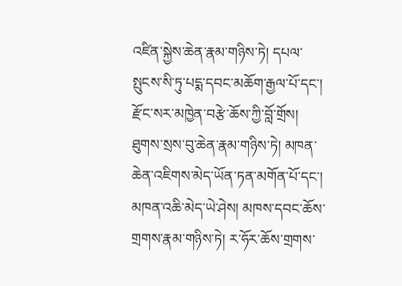འཛིན་སྐྱེས་ཆེན་རྣམ་གཉིས་ཏེ། དཔལ་སྤུངས་སི་ཏུ་པདྨ་དབང་མཆོག་རྒྱལ་པོ་དང་། རྫོང་སར་མཁྱེན་བརྩེ་ཆོས་ཀྱི་བློ་གྲོས། ཐུགས་སྲས་བུ་ཆེན་རྣམ་གཉིས་ཏེ། མཁན་ཆེན་འཇིགས་མེད་ཡོན་ཏན་མགོན་པོ་དང་། མཁན་འཆི་མེད་ཡེ་ཤེས། མཁས་དབང་ཆོས་གྲགས་རྣམ་གཉིས་ཏེ། ར་ཧོར་ཆོས་གྲགས་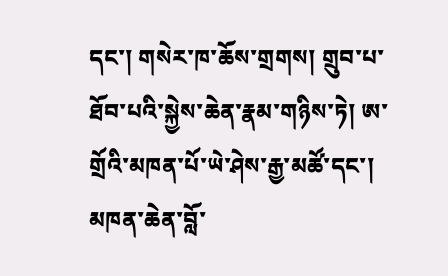དང་། གསེར་ཁ་ཆོས་གྲགས། གྲུབ་པ་ཐོབ་པའི་སྐྱེས་ཆེན་རྣམ་གཉིས་ཏེ། ཨ་གྲོའི་མཁན་པོ་ཡེ་ཤེས་རྒྱ་མཚོ་དང་། མཁན་ཆེན་བློ་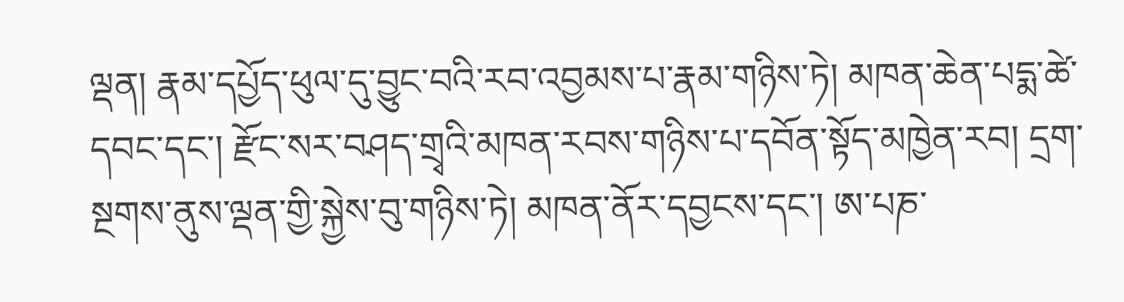ལྡན། རྣམ་དཔྱོད་ཕུལ་དུ་བྱུང་བའི་རབ་འབྱམས་པ་རྣམ་གཉིས་ཏེ། མཁན་ཆེན་པདྨ་ཚེ་དབང་དང་། རྫོང་སར་བཤད་གྲྭའི་མཁན་རབས་གཉིས་པ་དབོན་སྟོད་མཁྱེན་རབ། དྲག་སྔགས་ནུས་ལྡན་གྱི་སྐྱེས་བུ་གཉིས་ཏེ། མཁན་ནོར་དབྱངས་དང་། ཨ་པཎ་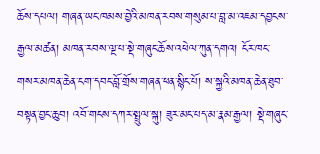ཆོས་དཔལ། གཞན་ཡང་ཁམས་བྱེའི་མཁན་རབས་གསུམ་པ་བླ་མ་འཇམ་དབྱངས་རྒྱལ་མཚན། མཁན་རབས་ལྔ་པ་སྡེ་གཞུང་ཆོས་འཕེལ་ཀུན་དགའ། ངོར་ཁང་གསར་མཁན་ཆེན་ངག་དབང་བློ་གྲོས་གཞན་ཕན་སྙིང་པོ། ས་སྐྱའི་མཁན་ཆེན་ཐུབ་བསྟན་བྱང་ཆུབ། འབོ་གངས་དཀར་སྤྲུལ་སྐུ། ཟུར་མང་པད་མ་རྣམ་རྒྱལ། སྡེ་གཞུང་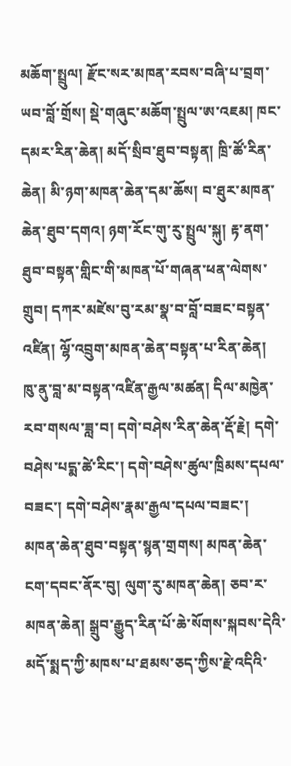མཆོག་སྤྲུལ། རྫོང་སར་མཁན་རབས་བཞི་པ་བྲག་ཡབ་བློ་གྲོས། སྡེ་གཞུང་མཆོག་སྤྲུལ་ཨ་འཇམ། ཁང་དམར་རིན་ཆེན། མདོ་སྲིབ་ཐུབ་བསྟན། ཁྲི་ཚོ་རིན་ཆེན། མི་ཉག་མཁན་ཆེན་དམ་ཆོས། བ་ཐུར་མཁན་ཆེན་ཐུབ་དགའ། ཉག་རོང་གུ་རུ་སྤྲུལ་སྐུ། རྟ་ནག་ཐུབ་བསྟན་གླིང་གི་མཁན་པོ་གཞན་ཕན་ལེགས་གྲུབ། དཀར་མཛེས་བུ་རམ་སྣ་བ་བློ་བཟང་བསྟན་འཛིན། ལྷོ་འབྲུག་མཁན་ཆེན་བསྟན་པ་རིན་ཆེན། ཁུ་ནུ་བླ་མ་བསྟན་འཛིན་རྒྱལ་མཚན། དིལ་མཁྱེན་རབ་གསལ་ཟླ་བ། དགེ་བཤེས་རིན་ཆེན་རྡོ་རྗེ། དགེ་བཤེས་པདྨ་ཚེ་རིང་། དགེ་བཤེས་ཚུལ་ཁྲིམས་དཔལ་བཟང་། དགེ་བཤེས་རྣམ་རྒྱལ་དཔལ་བཟང་། མཁན་ཆེན་ཐུབ་བསྟན་སྙན་གྲགས། མཁན་ཆེན་ངག་དབང་ནོར་བུ། ལུག་རུ་མཁན་ཆེན། ཅབ་ར་མཁན་ཆེན། སྒྲུབ་རྒྱུད་རིན་པོ་ཆེ་སོགས་སྐབས་དེའི་མདོ་སྨད་ཀྱི་མཁས་པ་ཐམས་ཅད་ཀྱིས་རྗེ་འདིའི་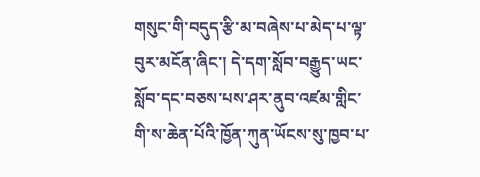གསུང་གི་བདུད་རྩི་མ་བཞེས་པ་མེད་པ་ལྟ་བུར་མངོན་ཞིང་། དེ་དག་སློབ་བརྒྱུད་ཡང་སློབ་དང་བཅས་པས་ཤར་ནུབ་འཛམ་གླིང་གི་ས་ཆེན་པོའི་ཁྱོན་ཀུན་ཡོངས་སུ་ཁྱབ་པ་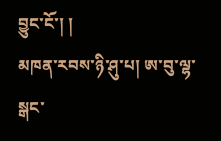བྱུང་ངོ་། །
མཁན་རབས་ཉི་ཤུ་པ། ཨ་བུ་ལྷ་སྒང་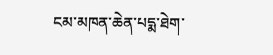ངམ་མཁན་ཆེན་པདྨ་ཐེག་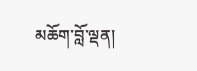མཆོག་བློ་ལྡན།